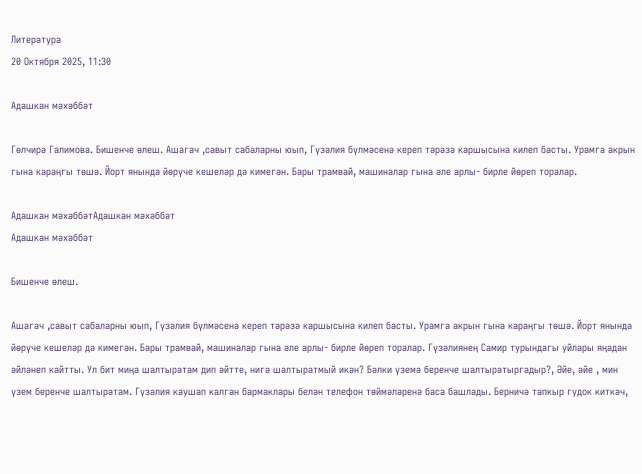Литература
20 Октября 2025, 11:30

Адашкан мәхәббәт

Гөлчирә Галимова. Бишенче өлеш. Ашагач ,савыт сабаларны юып, Гүзәлия бүлмәсенә кереп тәрәзә каршысына килеп басты. Урамга акрын гына караңгы төшә. Йорт янында йөрүче кешеләр дә кимегән. Бары трамвай, машиналар гына әле арлы- бирле йөреп торалар.

Адашкан мәхәббәтАдашкан мәхәббәт
Адашкан мәхәббәт

Бишенче өлеш.

Ашагач ,савыт сабаларны юып, Гүзәлия бүлмәсенә кереп тәрәзә каршысына килеп басты. Урамга акрын гына караңгы төшә. Йорт янында йөрүче кешеләр дә кимегән. Бары трамвай, машиналар гына әле арлы- бирле йөреп торалар. Гүзәлиянең Самир турындагы уйлары яңадан әйләнеп кайтты. Ул бит миңа шалтыратам дип әйтте, нигә шалтыратмый икән? Бәлки үземә беренче шалтыратыргадыр?, Әйе, әйе , мин үзем беренче шалтыратам. Гүзәлия каушап калган бармаклары белән телефон төймәләренә баса башлады. Берничә тапкыр гудок киткәч,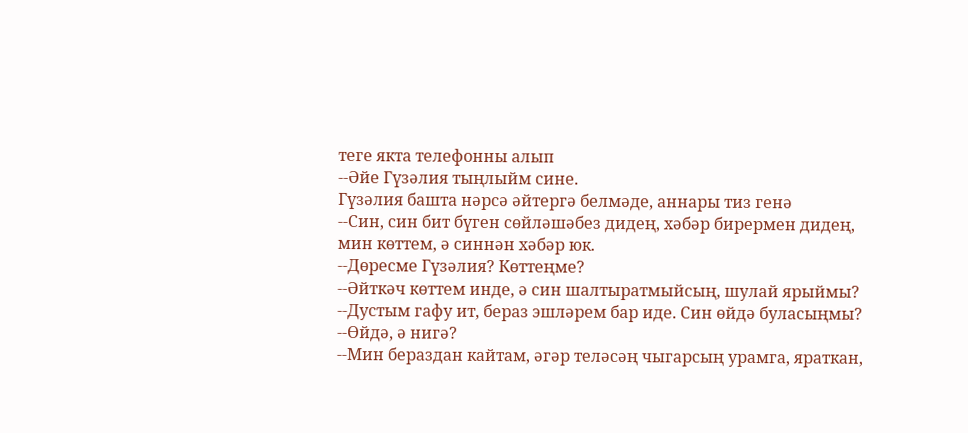теге якта телефонны алып
--Әйе Гүзәлия тыңлыйм сине.
Гүзәлия башта нәрсә әйтергә белмәде, аннары тиз генә
--Син, син бит бүген сөйләшәбез дидең, хәбәр бирермен дидең, мин көттем, ә синнән хәбәр юк.
--Дөресме Гүзәлия? Көттеңме?
--Әйткәч көттем инде, ә син шалтыратмыйсың, шулай ярыймы?
--Дустым гафу ит, бераз эшләрем бар иде. Син өйдә буласыңмы?
--Өйдә, ә нигә?
--Мин бераздан кайтам, әгәр теләсәң чыгарсың урамга, яраткан,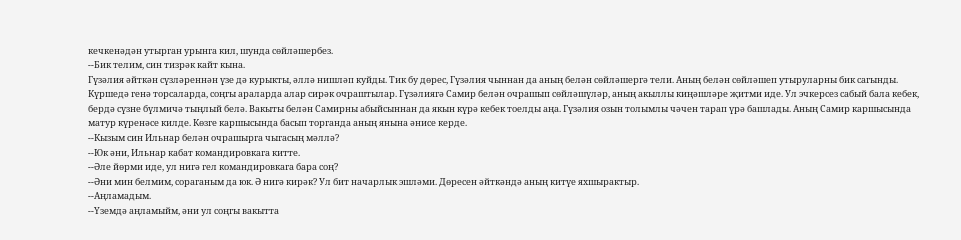кечкенәдән утырган урынга кил, шунда сөйләшербез.
--Бик телим, син тизрәк кайт кына.
Гүзәлия әйткән сүзләреннән үзе дә курыкты, әллә нишләп куйды. Тик бу дөрес, Гүзәлия чыннан да аның белән сөйләшергә тели. Аның белән сөйләшеп утыруларны бик сагынды. Күршедә генә торсаларда, соңгы араларда алар сирәк очраштылар. Гүзәлиягә Самир белән очрашып сөйләшүләр, аның акыллы киңәшләре җитми иде. Ул эчкерсез сабый бала кебек, бердә сүзне бүлмичә тыңлый белә. Вакыты белән Самирны абыйсыннан да якын күрә кебек тоелды аңа. Гүзәлия озын толымлы чәчен тарап үрә башлады. Аның Самир каршысында матур күренәсе килде. Көзге каршысында басып торганда аның янына әнисе керде.
--Кызым син Ильнар белән очрашырга чыгасың мәллә?
--Юк әни, Ильнар кабат командировкага китте.
--Әле йөрми иде, ул нигә гел командировкага бара соң?
--Әни мин белмим, сораганым да юк. Ә нигә кирәк? Ул бит начарлык эшләми. Дөресен әйткәндә аның китүе яхшырактыр.
--Аңламадым.
--Үземдә аңламыйм, әни ул соңгы вакытта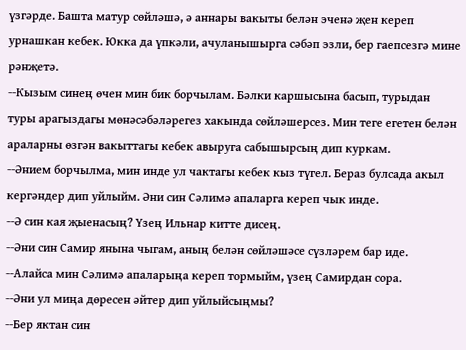үзгәрде. Башта матур сөйләшә, ә аннары вакыты белән эченә җен кереп урнашкан кебек. Юкка да үпкәли, ачуланышырга сәбәп эзли, бер гаепсезгә мине рәнҗетә.
--Кызым синең өчен мин бик борчылам. Бәлки каршысына басып, турыдан туры арагыздагы мөнәсәбәләрегез хакында сөйләшерсез. Мин теге егетен белән араларны өзгән вакыттагы кебек авыруга сабышырсың дип куркам.
--Әнием борчылма, мин инде ул чактагы кебек кыз түгел. Бераз булсада акыл кергәндер дип уйлыйм. Әни син Сәлимә апаларга кереп чык инде.
--Ә син кая җыенасың? Үзең Ильнар китте дисең.
--Әни син Самир янына чыгам, аның белән сөйләшәсе сүзләрем бар иде.
--Алайса мин Сәлимә апаларыңа кереп тормыйм, үзең Самирдан сора.
--Әни ул миңа дөресен әйтер дип уйлыйсыңмы?
--Бер яктан син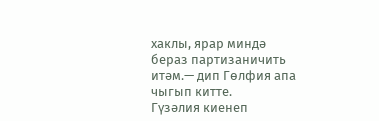хаклы, ярар миндә бераз партизаничить итәм.— дип Гөлфия апа чыгып китте.
Гүзәлия киенеп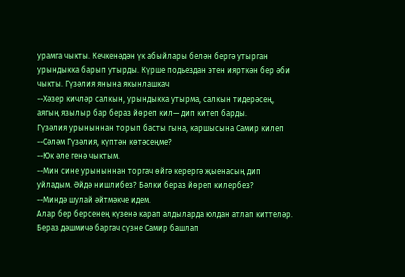урамга чыкты. Кечкенәдән үк абыйлары белән бергә утырган урындыкка барып утырды. Күрше подьездан этен иярткән бер әби чыкты. Гүзәлия янына якынлашкач
--Хәзер кичләр салкын, урындыкка утырма, салкын тидерәсең, аягың язылыр бар бераз йөреп кил— дип китеп барды.
Гүзәлия урыныннан торып басты гына, каршысына Самир килеп
--Сәләм Гүзәлия, күптән көтәсеңме?
--Юк әле генә чыктым.
--Мин сине урыныннан торгач өйгә керергә җыенасың дип уйладым. Әйдә нишлибез? Бәлки бераз йөреп килербез?
--Миндә шулай әйтмәкче идем.
Алар бер берсенең күзенә карап алдыларда юлдан атлап киттеләр. Бераз дәшмичә баргач сүзне Самир башлап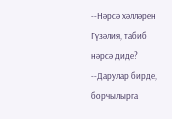--Нәрсә хәлләрен Гүзәлия, табиб нәрсә диде?
--Дарулар бирде, борчылырга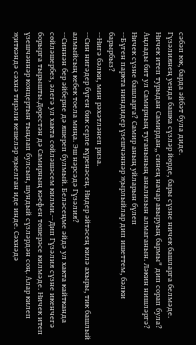сәбәп юк, барда әйбәт була диде.
Гүзәлиянең уенда башка сүзләр йөрде, бары сүзне ничек башларга белмәде. Ничек итеп турыдан Самирдан,, синең начар авыруың бармы" дип сорап була? Аңлады бит ул Самирның туганының анализын алмаганын. Ләкин нишләргә? Ничек сүзне башларга? Самир аның уйларын бүлеп
--Бүген паркта ниндидер үзешчәннәр җырлыйлар дип ишеттем, бәлки барырбыз?
--Нигә бәлки, мин рәхәтләнеп риза.
--Син нигәдер бүген бик серле күренәсең. Нидер әйтәсең килә ахыры, тик башлый алмыйсың кебек тоела миңа. Эш нәрсәдә Гүзәлия?
--Синнән бер әйберне дә яшереп булмый. Беләсеңме әйдә ул хакта кайтканда сөйләшербез, әлегә ул хакта сөйләшәсем килми.--Дип Гүзәлия сүзне икенчегә борырга тырышты.Дөрестән дә Самирның кәефен төшерәсе килмәде. Ничек итеп үзешчәннәр концертын тыңлап булсын, шундый сүзләрдән соң. Алар килеп җиткәндә сәхнә тирәли кешеләр җыелган иде инде. Сәхнәдә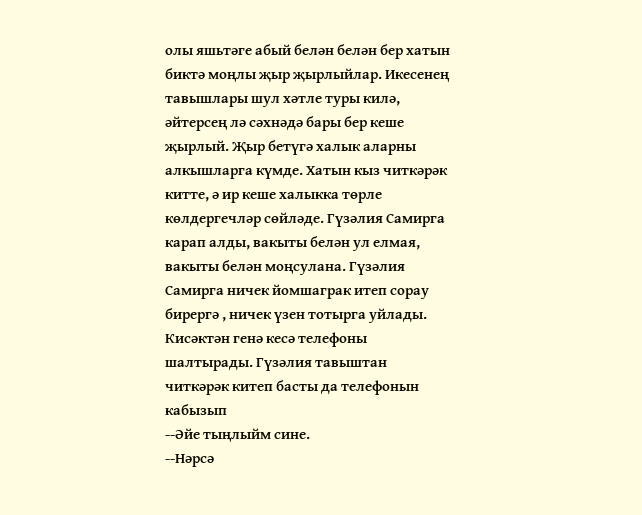олы яшьтәге абый белән белән бер хатын биктә моңлы җыр җырлыйлар. Икесенең тавышлары шул хәтле туры килә, әйтерсең лә сәхнәдә бары бер кеше җырлый. Җыр бетүгә халык аларны алкышларга күмде. Хатын кыз читкәрәк китте, ә ир кеше халыкка төрле көлдергечләр сөйләде. Гүзәлия Самирга карап алды, вакыты белән ул елмая, вакыты белән моңсулана. Гүзәлия Самирга ничек йомшаграк итеп сорау бирергә , ничек үзен тотырга уйлады. Кисәктән генә кесә телефоны шалтырады. Гүзәлия тавыштан читкәрәк китеп басты да телефонын кабызып
--Әйе тыңлыйм сине.
--Нәрсә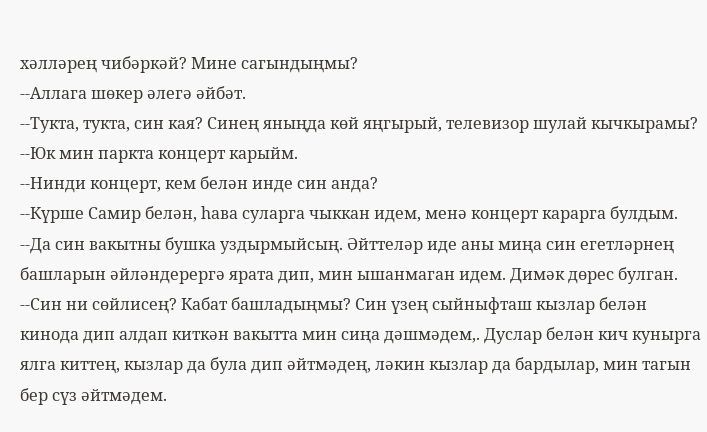хәлләрең чибәркәй? Мине сагындыңмы?
--Аллага шөкер әлегә әйбәт.
--Тукта, тукта, син кая? Синең яныңда көй яңгырый, телевизор шулай кычкырамы?
--Юк мин паркта концерт карыйм.
--Нинди концерт, кем белән инде син анда?
--Күрше Самир белән, һава суларга чыккан идем, менә концерт карарга булдым.
--Да син вакытны бушка уздырмыйсың. Әйттеләр иде аны миңа син егетләрнең башларын әйләндерергә ярата дип, мин ышанмаган идем. Димәк дөрес булган.
--Син ни сөйлисең? Кабат башладыңмы? Син үзең сыйныфташ кызлар белән кинода дип алдап киткән вакытта мин сиңа дәшмәдем,. Дуслар белән кич кунырга ялга киттең, кызлар да була дип әйтмәдең, ләкин кызлар да бардылар, мин тагын бер сүз әйтмәдем.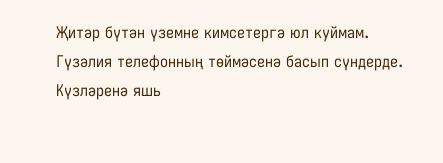Җитәр бүтән үземне кимсетергә юл куймам.
Гүзәлия телефонның төймәсенә басып сүндерде. Күзләренә яшь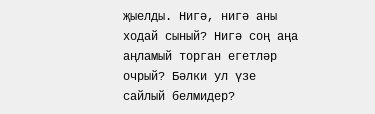җыелды. Нигә, нигә аны ходай сыный? Нигә соң аңа аңламый торган егетләр очрый? Бәлки ул үзе сайлый белмидер?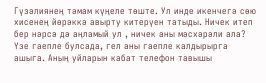Гүзәлиянең тәмам күңеле төште. Ул инде икенчегә сөю хисенең йөрәккә авырту китерүен татыды. Ничек итеп бер нәрсә дә аңламый ул , ничек аны мәсхәрәли ала? Үзе гаепле булсада, гел аны гаепле калдырырга ашыга. Аның уйларын кабат телефон тавышы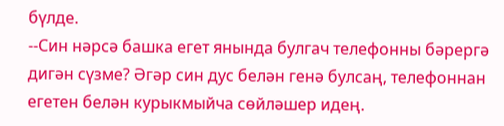бүлде.
--Син нәрсә башка егет янында булгач телефонны бәрергә дигән сүзме? Әгәр син дус белән генә булсаң, телефоннан егетен белән курыкмыйча сөйләшер идең.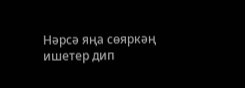Нәрсә яңа сөяркәң ишетер дип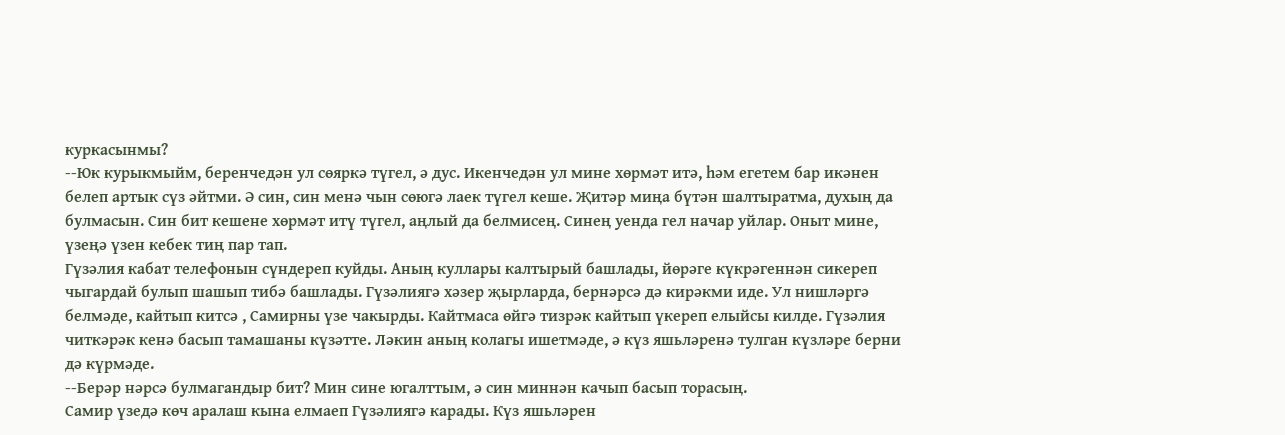куркасынмы?
--Юк курыкмыйм, беренчедән ул сөяркә түгел, ә дус. Икенчедән ул мине хөрмәт итә, һәм егетем бар икәнен белеп артык сүз әйтми. Ә син, син менә чын сөюгә лаек түгел кеше. Җитәр миңа бүтән шалтыратма, духың да булмасын. Син бит кешене хөрмәт итү түгел, аңлый да белмисең. Синең уенда гел начар уйлар. Оныт мине, үзеңә үзен кебек тиң пар тап.
Гүзәлия кабат телефонын сүндереп куйды. Аның куллары калтырый башлады, йөрәге күкрәгеннән сикереп чыгардай булып шашып тибә башлады. Гүзәлиягә хәзер җырларда, бернәрсә дә кирәкми иде. Ул нишләргә белмәде, кайтып китсә , Самирны үзе чакырды. Кайтмаса өйгә тизрәк кайтып үкереп елыйсы килде. Гүзәлия читкәрәк кенә басып тамашаны күзәтте. Ләкин аның колагы ишетмәде, ә күз яшьләренә тулган күзләре берни дә күрмәде.
--Берәр нәрсә булмагандыр бит? Мин сине югалттым, ә син миннән качып басып торасың.
Самир үзедә көч аралаш кына елмаеп Гүзәлиягә карады. Күз яшьләрен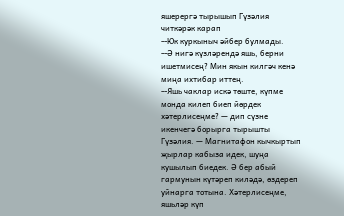яшерергә тырышып Гүзәлия читкәрәк карап
--Юк куркыныч әйбер булмады.
--Ә нигә күзләрендә яшь, берни ишетмисең? Мин якын килгәч кенә миңа ихтибар иттең.
--Яшь чаклар искә төште, күпме монда килеп биеп йөрдек хәтерлисеңме? — дип сүзне икенчегә борырга тырышты Гүзәлия. — Магнитафон кычкыртып җырлар кабыза идек, шуңа кушылып биедек. Ә бер абый гармунын күтәреп киләдә, өздереп уйнарга тотына. Хәтерлисеңме, яшьләр күп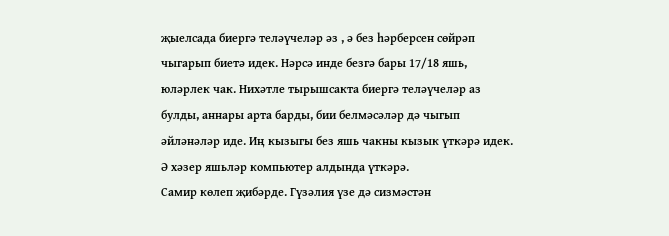җыелсада биергә теләүчеләр әз , ә без һәрберсен сөйрәп чыгарып биетә идек. Нәрсә инде безгә бары 17/18 яшь, юләрлек чак. Нихәтле тырышсакта биергә теләүчеләр аз булды, аннары арта барды, бии белмәсәләр дә чыгып әйләнәләр иде. Иң кызыгы без яшь чакны кызык үткәрә идек. Ә хәзер яшьләр компьютер алдында үткәрә.
Самир көлеп җибәрде. Гүзәлия үзе дә сизмәстән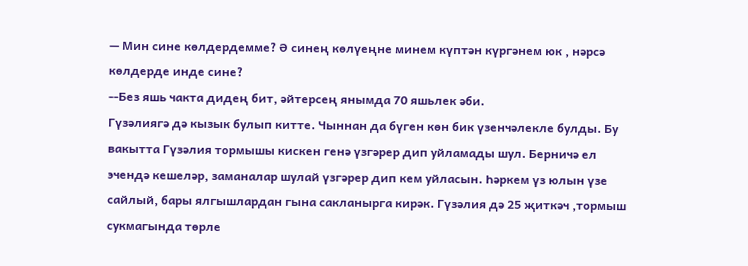— Мин сине көлдердемме? Ә синең көлүеңне минем күптән күргәнем юк , нәрсә көлдерде инде сине?
--Без яшь чакта дидең бит, әйтерсең янымда 70 яшьлек әби.
Гүзәлиягә дә кызык булып китте. Чыннан да бүген көн бик үзенчәлекле булды. Бу вакытта Гүзәлия тормышы кискен генә үзгәрер дип уйламады шул. Берничә ел эчендә кешеләр, заманалар шулай үзгәрер дип кем уйласын. Һәркем үз юлын үзе сайлый, бары ялгышлардан гына сакланырга кирәк. Гүзәлия дә 25 җиткәч ,тормыш сукмагында төрле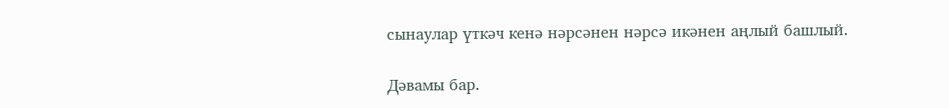сынаулар үткәч кенә нәрсәнен нәрсә икәнен аңлый башлый.

Дәвамы бар.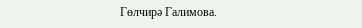Гөлчирә Галимова.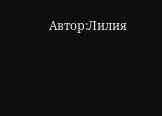Автор:Лилия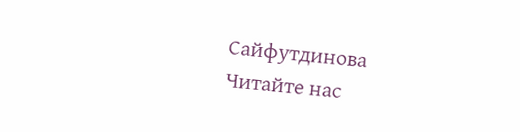Сайфутдинова
Читайте нас